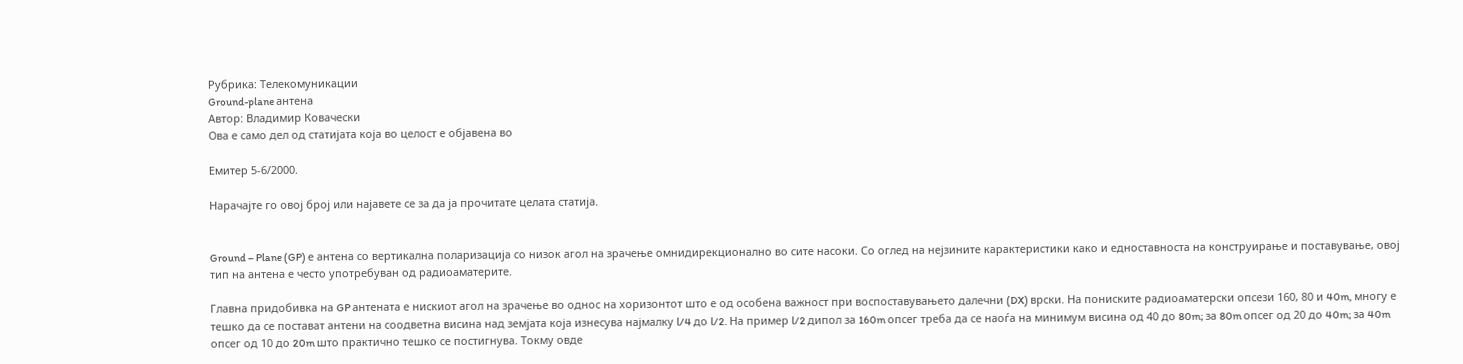Рубрика: Телекомуникации
Ground-plane антена
Автор: Владимир Ковачески
Ова е само дел од статијата која во целост е објавена во

Емитер 5-6/2000.

Нарачајте го овој број или најавете се за да ја прочитате целата статија.


Ground – Plane (GP) е антена со вертикална поларизација со низок агол на зрачење омнидирекционално во сите насоки. Со оглед на нејзините карактеристики како и едноставноста на конструирање и поставување, овој тип на антена е често употребуван од радиоаматерите.

Главна придобивка на GP антената е нискиот агол на зрачење во однос на хоризонтот што е од особена важност при воспоставувањето далечни (DX) врски. На пониските радиоаматерски опсези 160, 80 и 40m, многу е тешко да се постават антени на соодветна висина над земјата која изнесува најмалку l/4 до l/2. На пример l/2 дипол за 160m опсег треба да се наоѓа на минимум висина од 40 до 80m; за 80m опсег од 20 до 40m; за 40m опсег од 10 до 20m што практично тешко се постигнува. Токму овде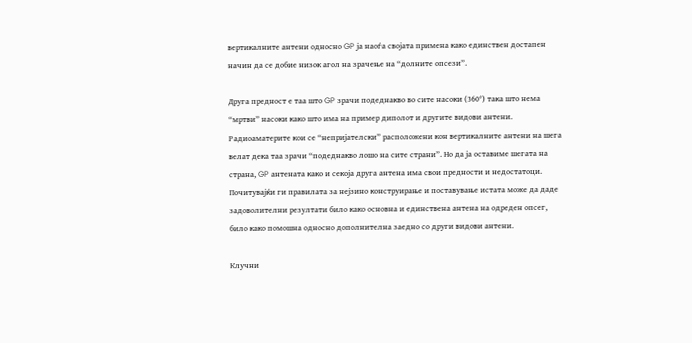вертикалните антени односно GP ја наоѓа својата примена како единствен достапен начин да се добие низок агол на зрачење на “долните опсези”.

Друга предност е таа што GP зрачи подеднакво во сите насоки (360°) така што нема “мртви” насоки како што има на пример диполот и другите видови антени. Радиоаматерите кои се “непријателски” расположени кон вертикалните антени на шега велат дека таа зрачи “подеднакво лошо на сите страни”. Но да ја оставиме шегата на страна, GP антената како и секоја друга антена има свои предности и недостатоци. Почитувајќи ги правилата за нејзино конструирање и поставување истата може да даде задоволителни резултати било како основна и единствена антена на одреден опсег, било како помошна односно дополнителна заедно со други видови антени.

Клучни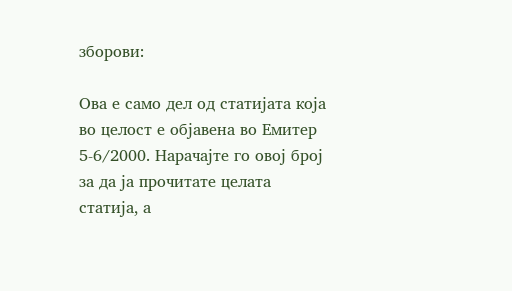зборови:

Ова е само дел од статијата која во целост е објавена во Емитер 5-6/2000. Нарачајте го овој број за да ја прочитате целата статија, а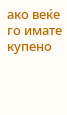ако веќе го имате купено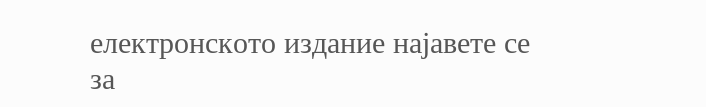електронското издание најавете се за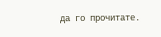да го прочитате.